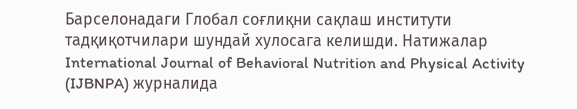Барселонадаги Глобал соғлиқни сақлаш институти тадқиқотчилари шундай хулосага келишди. Натижалар International Journal of Behavioral Nutrition and Physical Activity (IJBNPA) журналида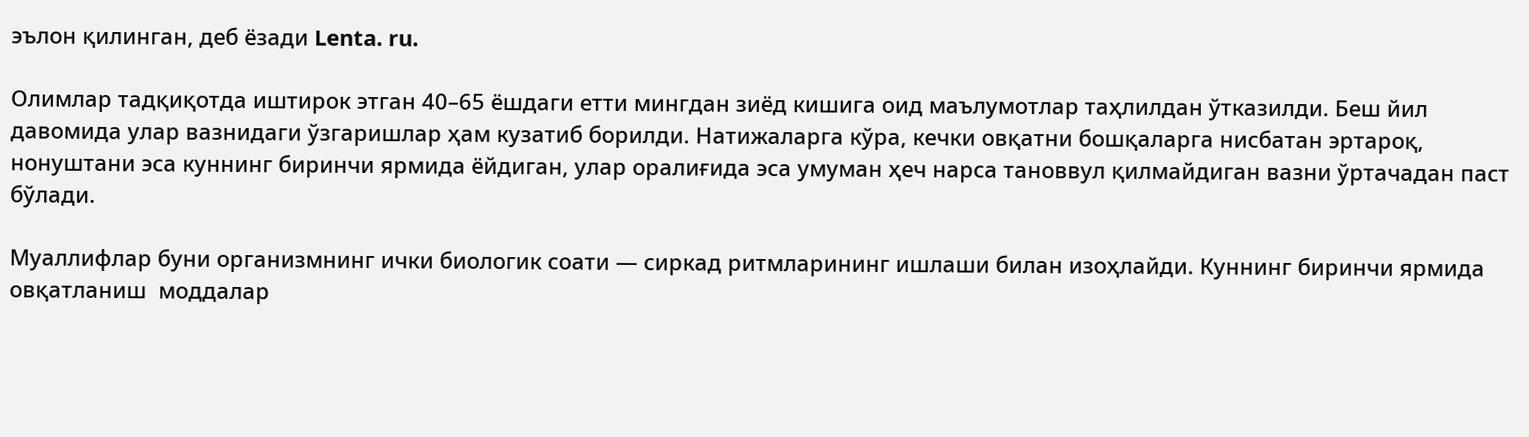эълон қилинган, деб ёзади Lenta. ru.

Олимлар тадқиқотда иштирок этган 40–65 ёшдаги етти мингдан зиёд кишига оид маълумотлар таҳлилдан ўтказилди. Беш йил давомида улар вазнидаги ўзгаришлар ҳам кузатиб борилди. Натижаларга кўра, кечки овқатни бошқаларга нисбатан эртароқ, нонуштани эса куннинг биринчи ярмида ёйдиган, улар оралиғида эса умуман ҳеч нарса тановвул қилмайдиган вазни ўртачадан паст бўлади.

Муаллифлар буни организмнинг ички биологик соати — сиркад ритмларининг ишлаши билан изоҳлайди. Куннинг биринчи ярмида овқатланиш  моддалар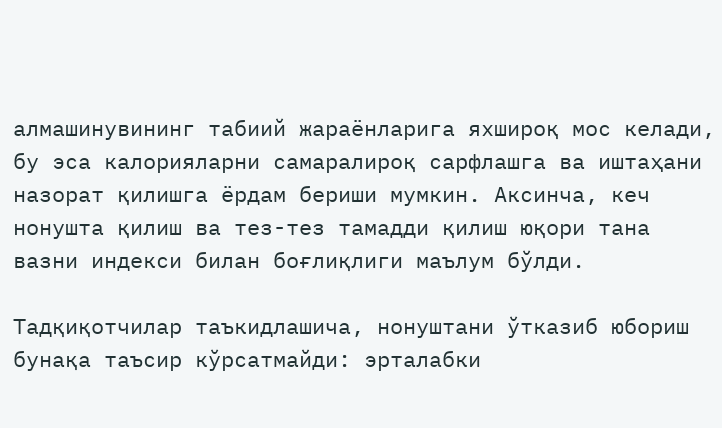алмашинувининг табиий жараёнларига яхшироқ мос келади, бу эса калорияларни самаралироқ сарфлашга ва иштаҳани назорат қилишга ёрдам бериши мумкин. Aксинча, кеч нонушта қилиш ва тез-тез тамадди қилиш юқори тана вазни индекси билан боғлиқлиги маълум бўлди.

Тадқиқотчилар таъкидлашича, нонуштани ўтказиб юбориш бунақа таъсир кўрсатмайди: эрталабки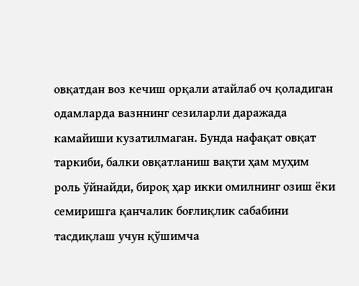овқатдан воз кечиш орқали атайлаб оч қоладиган одамларда вазннинг сезиларли даражада камайиши кузатилмаган. Бунда нафақат овқат таркиби, балки овқатланиш вақти ҳам муҳим роль ўйнайди, бироқ ҳар икки омилнинг озиш ёки семиришга қанчалик боғлиқлик сабабини тасдиқлаш учун қўшимча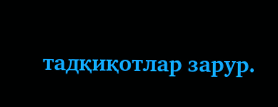тадқиқотлар зарур.